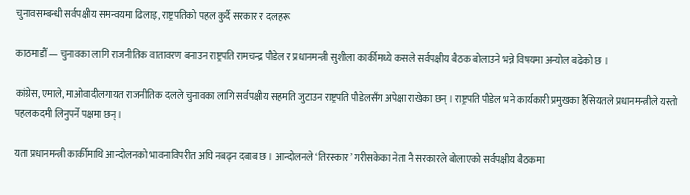चुनावसम्बन्धी सर्वपक्षीय समन्वयमा ढिलाइ, राष्ट्रपतिको पहल कुर्दै सरकार र दलहरू

काठमाडौँ — चुनावका लागि राजनीतिक वातावरण बनाउन राष्ट्रपति रामचन्द्र पौडेल र प्रधानमन्त्री सुशीला कार्कीमध्ये कसले सर्वपक्षीय बैठक बोलाउने भन्ने विषयमा अन्योल बढेको छ ।

कांग्रेस, एमाले, माओवादीलगायत राजनीतिक दलले चुनावका लागि सर्वपक्षीय सहमति जुटाउन राष्ट्रपति पौडेलसँग अपेक्षा राखेका छन् । राष्ट्रपति पौडेल भने कार्यकारी प्रमुखका हैसियतले प्रधानमन्त्रीले यस्तो पहलकदमी लिनुपर्ने पक्षमा छन् ।

यता प्रधानमन्त्री कार्कीमाथि आन्दोलनको भावनाविपरीत अघि नबढ्न दबाब छ । आन्दोलनले ‘तिरस्कार’ गरीसकेका नेता नै सरकारले बोलाएको सर्वपक्षीय बैठकमा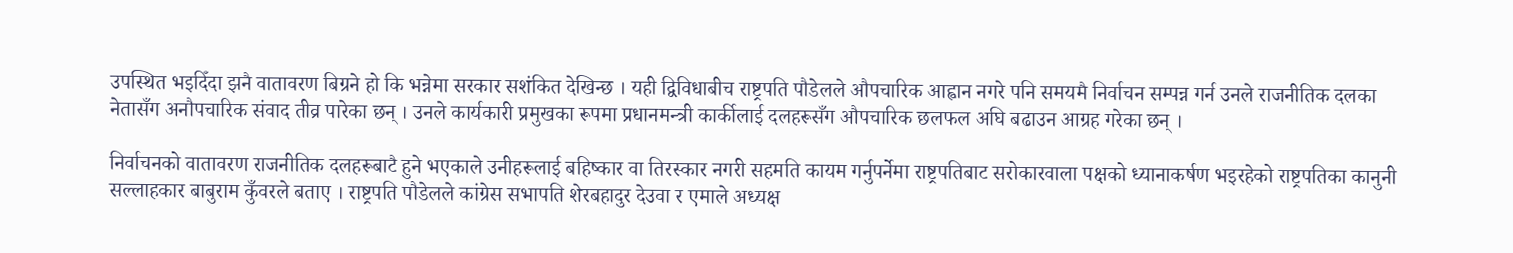उपस्थित भइदिँदा झनै वातावरण बिग्रने हो कि भन्नेमा सरकार सशंकित देखिन्छ । यही द्विविधाबीच राष्ट्रपति पौडेलले औपचारिक आह्वान नगरे पनि समयमै निर्वाचन सम्पन्न गर्न उनले राजनीतिक दलका नेतासँग अनौपचारिक संवाद तीव्र पारेका छन् । उनले कार्यकारी प्रमुखका रूपमा प्रधानमन्त्री कार्कीलाई दलहरूसँग औपचारिक छलफल अघि बढाउन आग्रह गरेका छन् ।

निर्वाचनको वातावरण राजनीतिक दलहरूबाटै हुने भएकाले उनीहरूलाई बहिष्कार वा तिरस्कार नगरी सहमति कायम गर्नुपर्नेमा राष्ट्रपतिबाट सरोकारवाला पक्षको ध्यानाकर्षण भइरहेको राष्ट्रपतिका कानुनी सल्लाहकार बाबुराम कुँवरले बताए । राष्ट्रपति पौडेलले कांग्रेस सभापति शेरबहादुर देउवा र एमाले अध्यक्ष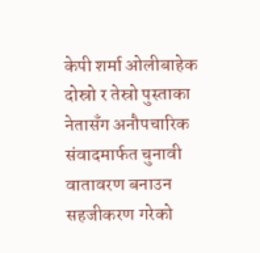केपी शर्मा ओलीबाहेक दोस्रो र तेस्रो पुस्ताका नेतासँग अनौपचारिक संवादमार्फत चुनावी वातावरण बनाउन सहजीकरण गरेको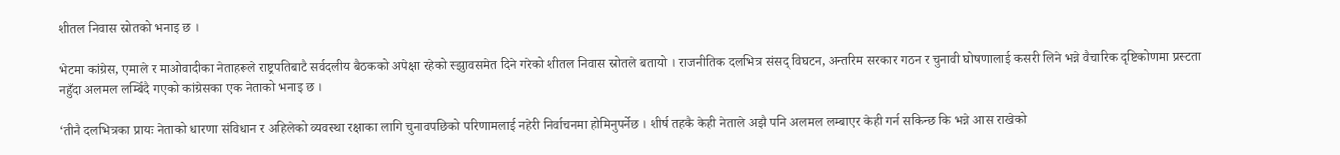शीतल निवास स्रोतको भनाइ छ ।

भेटमा कांग्रेस, एमाले र माओवादीका नेताहरूले राष्ट्रपतिबाटै सर्वदलीय बैठकको अपेक्षा रहेको स्झुावसमेत दिने गरेको शीतल निवास स्रोतले बतायो । राजनीतिक दलभित्र संसद् विघटन, अन्तरिम सरकार गठन र चुनावी घोषणालाई कसरी लिने भन्ने वैचारिक दृष्टिकोणमा प्रस्टता नहुँदा अलमल लम्बिँदै गएको कांग्रेसका एक नेताको भनाइ छ ।

‘तीनै दलभित्रका प्रायः नेताको धारणा संविधान र अहिलेको व्यवस्था रक्षाका लागि चुनावपछिको परिणामलाई नहेरी निर्वाचनमा होमिनुपर्नेछ । शीर्ष तहकै केही नेताले अझै पनि अलमल लम्बाएर केही गर्न सकिन्छ कि भन्ने आस राखेको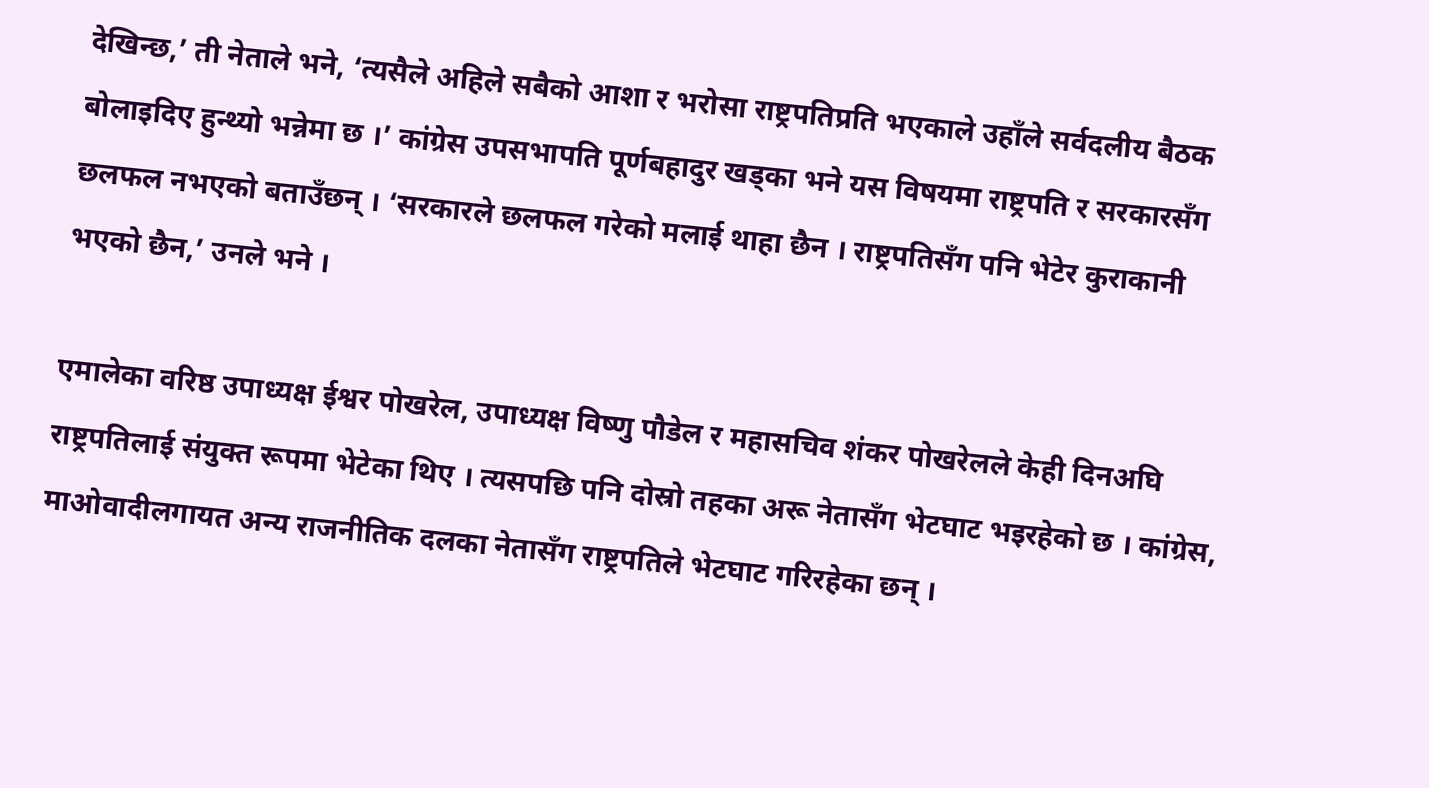देखिन्छ,’ ती नेताले भने, ‘त्यसैले अहिले सबैको आशा र भरोसा राष्ट्रपतिप्रति भएकाले उहाँले सर्वदलीय बैठक बोलाइदिए हुन्थ्यो भन्नेमा छ ।’ कांग्रेस उपसभापति पूर्णबहादुर खड्का भने यस विषयमा राष्ट्रपति र सरकारसँग छलफल नभएको बताउँछन् । ‘सरकारले छलफल गरेको मलाई थाहा छैन । राष्ट्रपतिसँग पनि भेटेर कुराकानी भएको छैन,’ उनले भने ।

एमालेका वरिष्ठ उपाध्यक्ष ईश्वर पोखरेल, उपाध्यक्ष विष्णु पौडेल र महासचिव शंकर पोखरेलले केही दिनअघि राष्ट्रपतिलाई संयुक्त रूपमा भेटेका थिए । त्यसपछि पनि दोस्रो तहका अरू नेतासँग भेटघाट भइरहेको छ । कांग्रेस, माओवादीलगायत अन्य राजनीतिक दलका नेतासँग राष्ट्रपतिले भेटघाट गरिरहेका छन् ।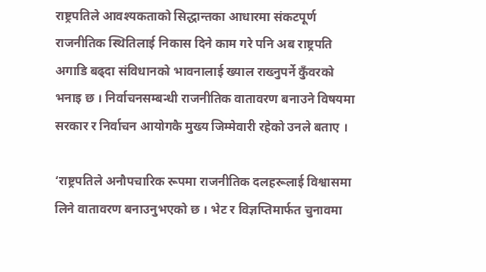राष्ट्रपतिले आवश्यकताको सिद्धान्तका आधारमा संकटपूर्ण राजनीतिक स्थितिलाई निकास दिने काम गरे पनि अब राष्ट्रपति अगाडि बढ्दा संविधानको भावनालाई ख्याल राख्नुपर्ने कुँवरको भनाइ छ । निर्वाचनसम्बन्धी राजनीतिक वातावरण बनाउने विषयमा सरकार र निर्वाचन आयोगकै मुख्य जिम्मेवारी रहेको उनले बताए ।

‘राष्ट्रपतिले अनौपचारिक रूपमा राजनीतिक दलहरूलाई विश्वासमा लिने वातावरण बनाउनुभएको छ । भेट र विज्ञप्तिमार्फत चुनावमा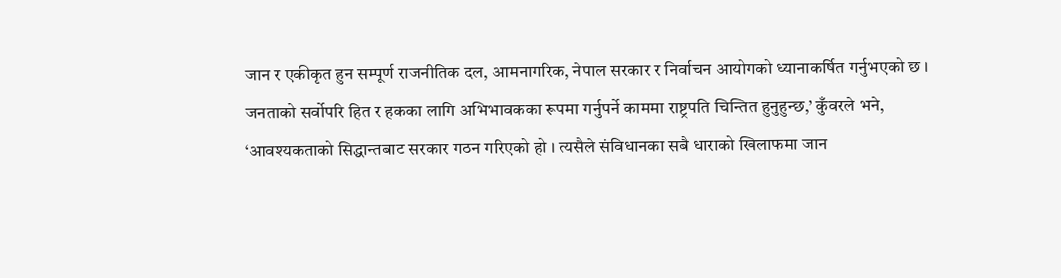जान र एकीकृत हुन सम्पूर्ण राजनीतिक दल, आमनागरिक, नेपाल सरकार र निर्वाचन आयोगको ध्यानाकर्षित गर्नुभएको छ । जनताको सर्वोपरि हित र हकका लागि अभिभावकका रूपमा गर्नुपर्ने काममा राष्ट्रपति चिन्तित हुनुहुन्छ,’ कुँवरले भने, ‘आवश्यकताको सिद्धान्तबाट सरकार गठन गरिएको हो । त्यसैले संविधानका सबै धाराको खिलाफमा जान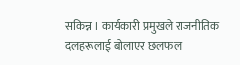सकिन्न । कार्यकारी प्रमुखले राजनीतिक दलहरूलाई बोलाएर छलफल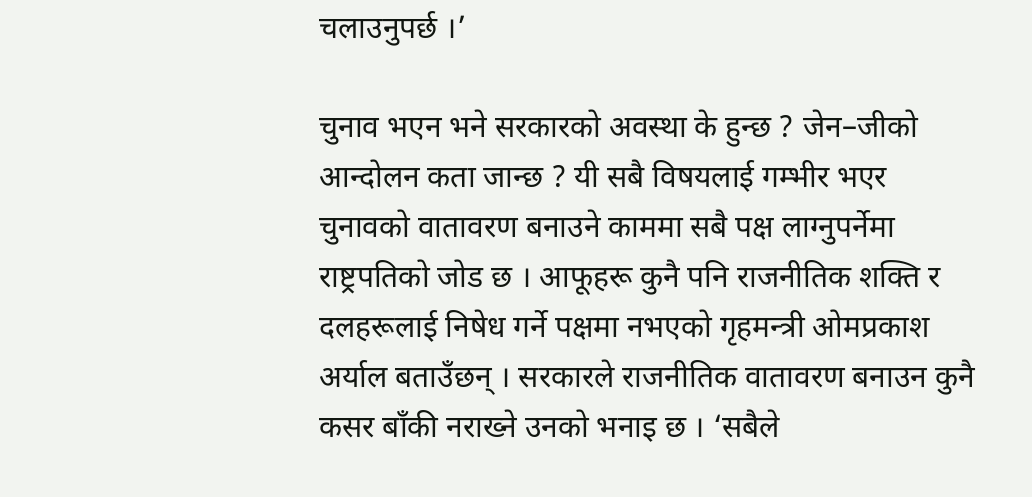चलाउनुपर्छ ।’

चुनाव भएन भने सरकारको अवस्था के हुन्छ ? जेन–जीको आन्दोलन कता जान्छ ? यी सबै विषयलाई गम्भीर भएर चुनावको वातावरण बनाउने काममा सबै पक्ष लाग्नुपर्नेमा राष्ट्रपतिको जोड छ । आफूहरू कुनै पनि राजनीतिक शक्ति र दलहरूलाई निषेध गर्ने पक्षमा नभएको गृहमन्त्री ओमप्रकाश अर्याल बताउँछन् । सरकारले राजनीतिक वातावरण बनाउन कुनै कसर बाँकी नराख्ने उनको भनाइ छ । ‘सबैले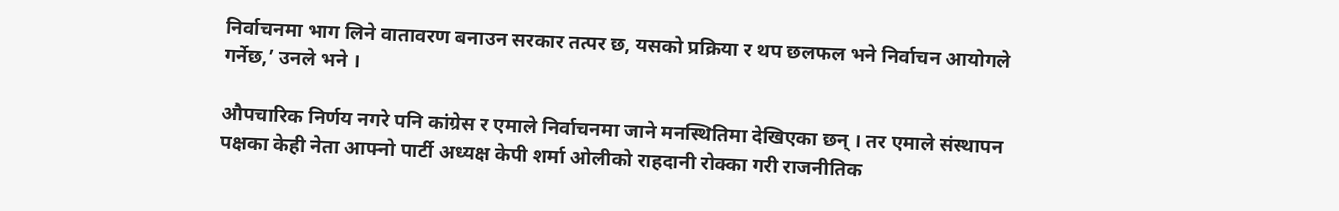निर्वाचनमा भाग लिने वातावरण बनाउन सरकार तत्पर छ, यसको प्रक्रिया र थप छलफल भने निर्वाचन आयोगले गर्नेछ,’ उनले भने ।

औपचारिक निर्णय नगरे पनि कांग्रेस र एमाले निर्वाचनमा जाने मनस्थितिमा देखिएका छन् । तर एमाले संस्थापन पक्षका केही नेता आफ्नो पार्टी अध्यक्ष केपी शर्मा ओलीको राहदानी रोक्का गरी राजनीतिक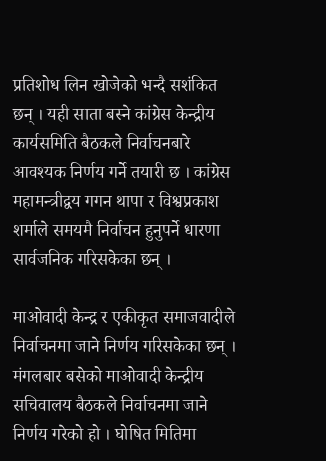प्रतिशोध लिन खोजेको भन्दै सशंकित छन् । यही साता बस्ने कांग्रेस केन्द्रीय कार्यसमिति बैठकले निर्वाचनबारे आवश्यक निर्णय गर्ने तयारी छ । कांग्रेस महामन्त्रीद्वय गगन थापा र विश्वप्रकाश शर्माले समयमै निर्वाचन हुनुपर्ने धारणा सार्वजनिक गरिसकेका छन् ।

माओवादी केन्द्र र एकीकृत समाजवादीले निर्वाचनमा जाने निर्णय गरिसकेका छन् । मंगलबार बसेको माओवादी केन्द्रीय सचिवालय बैठकले निर्वाचनमा जाने निर्णय गरेको हो । घोषित मितिमा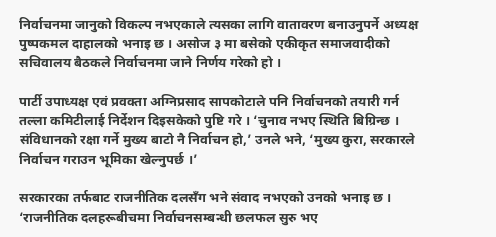निर्वाचनमा जानुको विकल्प नभएकाले त्यसका लागि वातावरण बनाउनुपर्ने अध्यक्ष पुष्पकमल दाहालको भनाइ छ । असोज ३ मा बसेको एकीकृत समाजवादीको सचिवालय बैठकले निर्वाचनमा जाने निर्णय गरेको हो ।

पार्टी उपाध्यक्ष एवं प्रवक्ता अग्निप्रसाद सापकोटाले पनि निर्वाचनको तयारी गर्न तल्ला कमिटीलाई निर्देशन दिइसकेको पुष्टि गरे । ‘चुनाव नभए स्थिति बिग्रिन्छ । संविधानको रक्षा गर्ने मुख्य बाटो नै निर्वाचन हो,’ उनले भने, ‘मुख्य कुरा, सरकारले निर्वाचन गराउन भूमिका खेल्नुपर्छ ।’

सरकारका तर्फबाट राजनीतिक दलसँग भने संवाद नभएको उनको भनाइ छ । ‘राजनीतिक दलहरूबीचमा निर्वाचनसम्बन्धी छलफल सुरु भए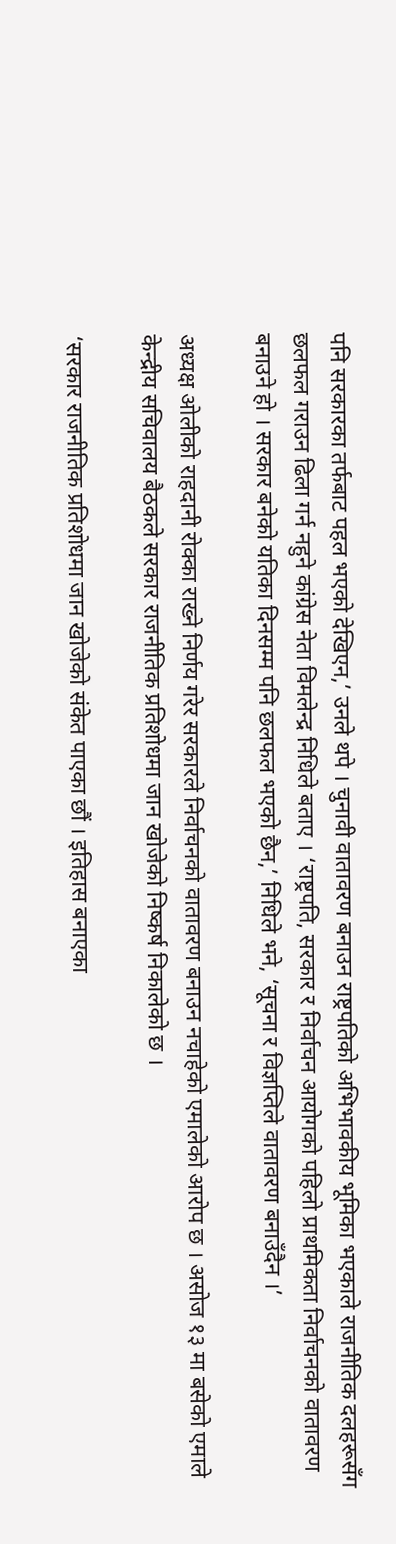पनि सरकारका तर्फबाट पहल भएको देखिएन,’ उनले थपे । चुनावी वातावरण बनाउन राष्ट्रपतिको अभिभावकीय भूमिका भएकाले राजनीतिक दलहरूसँग छलफल गराउन ढिला गर्न नहुने कांग्रेस नेता विमलेन्द्र निधिले बताए । ‘राष्ट्रपति, सरकार र निर्वाचन आयोगको पहिलो प्राथमिकता निर्वाचनको वातावरण बनाउने हो । सरकार बनेको यतिका दिनसम्म पनि छलफल भएको छैन,’ निधिले भने, ‘सूचना र विज्ञप्तिले वातावरण बनाउँदैन ।’

अध्यक्ष ओलीको राहदानी रोक्का राख्ने निर्णय गरेर सरकारले निर्वाचनको वातावरण बनाउन नचाहेको एमालेको आरोप छ । असोज १३ मा बसेको एमाले केन्द्रीय सचिवालय बैठकले सरकार राजनीतिक प्रतिशोधमा जान खोजेको निष्कर्ष निकालेको छ ।

‘सरकार राजनीतिक प्रतिशोधमा जान खोजेको संकेत पाएका छौं । इतिहास बनाएका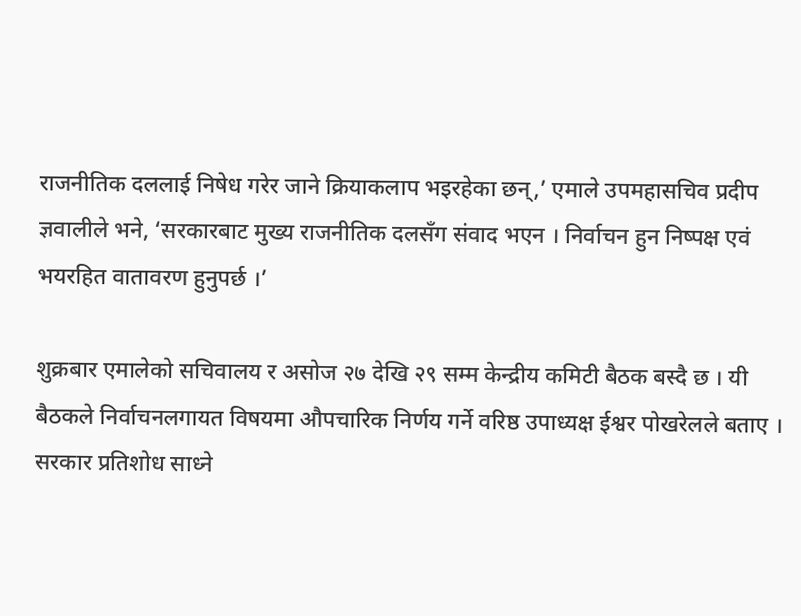राजनीतिक दललाई निषेध गरेर जाने क्रियाकलाप भइरहेका छन्,’ एमाले उपमहासचिव प्रदीप ज्ञवालीले भने, ‘सरकारबाट मुख्य राजनीतिक दलसँग संवाद भएन । निर्वाचन हुन निष्पक्ष एवं भयरहित वातावरण हुनुपर्छ ।’

शुक्रबार एमालेको सचिवालय र असोज २७ देखि २९ सम्म केन्द्रीय कमिटी बैठक बस्दै छ । यी बैठकले निर्वाचनलगायत विषयमा औपचारिक निर्णय गर्ने वरिष्ठ उपाध्यक्ष ईश्वर पोखरेलले बताए । सरकार प्रतिशोध साध्ने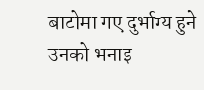बाटोमा गए दुर्भाग्य हुने उनको भनाइ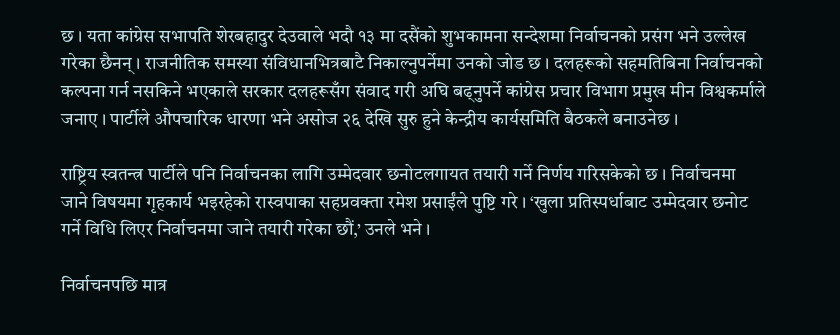छ । यता कांग्रेस सभापति शेरबहादुर देउवाले भदौ १३ मा दसैंको शुभकामना सन्देशमा निर्वाचनको प्रसंग भने उल्लेख गरेका छैनन् । राजनीतिक समस्या संविधानभित्रबाटै निकाल्नुपर्नेमा उनको जोड छ । दलहरूको सहमतिबिना निर्वाचनको कल्पना गर्न नसकिने भएकाले सरकार दलहरूसँग संवाद गरी अघि बढ्नुपर्ने कांग्रेस प्रचार विभाग प्रमुख मीन विश्वकर्माले जनाए । पार्टीले औपचारिक धारणा भने असोज २६ देखि सुरु हुने केन्द्रीय कार्यसमिति बैठकले बनाउनेछ ।

राष्ट्रिय स्वतन्त्र पार्टीले पनि निर्वाचनका लागि उम्मेदवार छनोटलगायत तयारी गर्ने निर्णय गरिसकेको छ । निर्वाचनमा जाने विषयमा गृहकार्य भइरहेको रास्वपाका सहप्रवक्ता रमेश प्रसाईंले पुष्टि गरे । ‘खुला प्रतिस्पर्धाबाट उम्मेदवार छनोट गर्ने विधि लिएर निर्वाचनमा जाने तयारी गरेका छौं,’ उनले भने ।

निर्वाचनपछि मात्र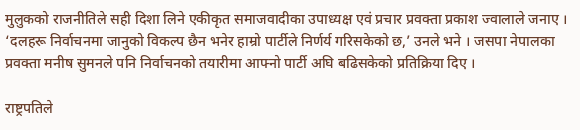मुलुकको राजनीतिले सही दिशा लिने एकीकृत समाजवादीका उपाध्यक्ष एवं प्रचार प्रवक्ता प्रकाश ज्वालाले जनाए । ‘दलहरू निर्वाचनमा जानुको विकल्प छैन भनेर हाम्रो पार्टीले निर्णर्य गरिसकेको छ,’ उनले भने । जसपा नेपालका प्रवक्ता मनीष सुमनले पनि निर्वाचनको तयारीमा आफ्नो पार्टी अघि बढिसकेको प्रतिक्रिया दिए ।

राष्ट्रपतिले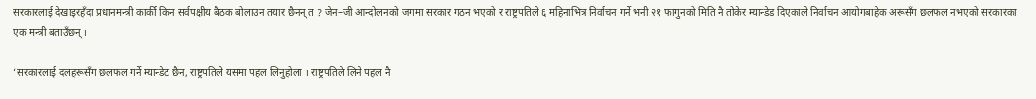सरकारलाई देखाइरहँदा प्रधानमन्त्री कार्की किन सर्वपक्षीय बैठक बोलाउन तयार छैनन् त ? जेन–जी आन्दोलनको जगमा सरकार गठन भएको र राष्ट्रपतिले ६ महिनाभित्र निर्वाचन गर्ने भनी २१ फागुनको मिति नै तोकेर म्यान्डेड दिएकाले निर्वाचन आयोगबाहेक अरूसँग छलफल नभएको सरकारका एक मन्त्री बताउँछन् ।

‘सरकारलाई दलहरूसँग छलफल गर्ने म्यान्डेट छैन, राष्ट्रपतिले यसमा पहल लिनुहोला । राष्ट्रपतिले लिने पहल नै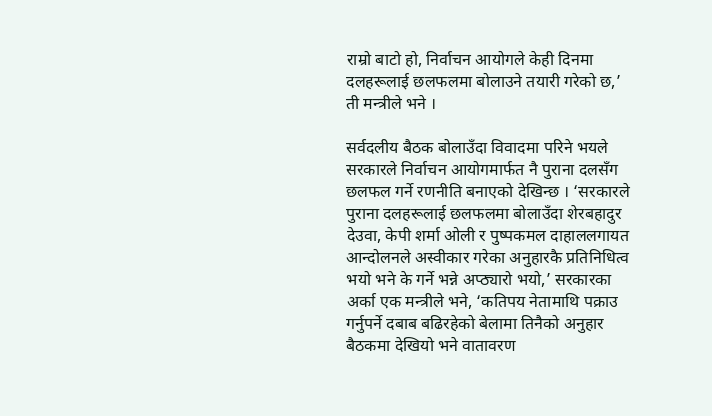राम्रो बाटो हो, निर्वाचन आयोगले केही दिनमा दलहरूलाई छलफलमा बोलाउने तयारी गरेको छ,’ ती मन्त्रीले भने ।

सर्वदलीय बैठक बोलाउँदा विवादमा परिने भयले सरकारले निर्वाचन आयोगमार्फत नै पुराना दलसँग छलफल गर्ने रणनीति बनाएको देखिन्छ । ‘सरकारले पुराना दलहरूलाई छलफलमा बोलाउँदा शेरबहादुर देउवा, केपी शर्मा ओली र पुष्पकमल दाहाललगायत आन्दोलनले अस्वीकार गरेका अनुहारकै प्रतिनिधित्व भयो भने के गर्ने भन्ने अप्ठ्यारो भयो,’ सरकारका अर्का एक मन्त्रीले भने, ‘कतिपय नेतामाथि पक्राउ गर्नुपर्ने दबाब बढिरहेको बेलामा तिनैको अनुहार बैठकमा देखियो भने वातावरण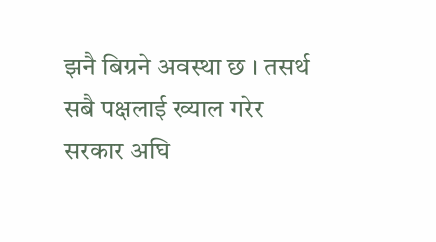झनै बिग्रने अवस्था छ । तसर्थ सबै पक्षलाई ख्याल गरेर सरकार अघि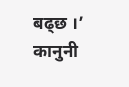बढ्छ ।’ कानुनी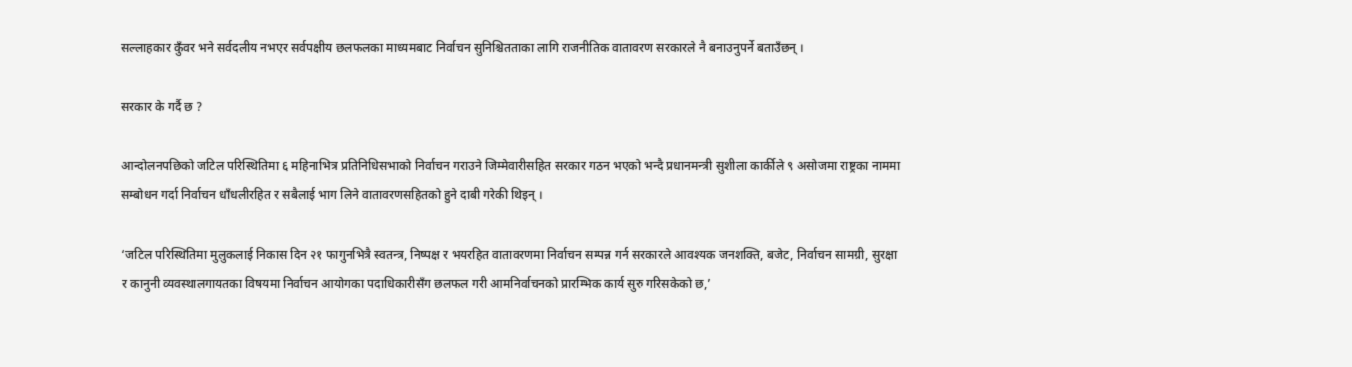सल्लाहकार कुँवर भने सर्वदलीय नभएर सर्वपक्षीय छलफलका माध्यमबाट निर्वाचन सुनिश्चितताका लागि राजनीतिक वातावरण सरकारले नै बनाउनुपर्ने बताउँछन् ।

सरकार के गर्दै छ ?

आन्दोलनपछिको जटिल परिस्थितिमा ६ महिनाभित्र प्रतिनिधिसभाको निर्वाचन गराउने जिम्मेवारीसहित सरकार गठन भएको भन्दै प्रधानमन्त्री सुशीला कार्कीले ९ असोजमा राष्ट्रका नाममा सम्बोधन गर्दा निर्वाचन धाँधलीरहित र सबैलाई भाग लिने वातावरणसहितको हुने दाबी गरेकी थिइन् ।

‘जटिल परिस्थितिमा मुलुकलाई निकास दिन २१ फागुनभित्रै स्वतन्त्र, निष्पक्ष र भयरहित वातावरणमा निर्वाचन सम्पन्न गर्न सरकारले आवश्यक जनशक्ति, बजेट, निर्वाचन सामग्री, सुरक्षा र कानुनी व्यवस्थालगायतका विषयमा निर्वाचन आयोगका पदाधिकारीसँग छलफल गरी आमनिर्वाचनको प्रारम्भिक कार्य सुरु गरिसकेको छ,’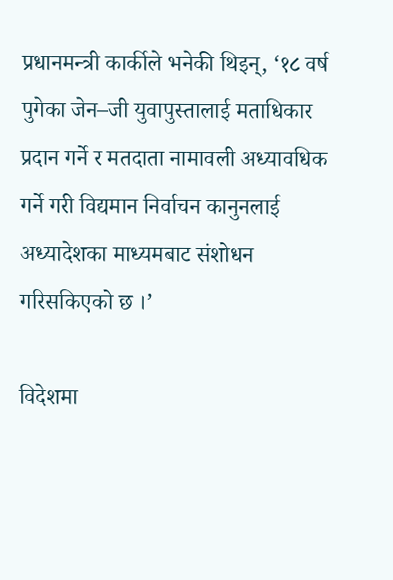प्रधानमन्त्री कार्कीले भनेकी थिइन्, ‘१८ वर्ष पुगेका जेन–जी युवापुस्तालाई मताधिकार प्रदान गर्ने र मतदाता नामावली अध्यावधिक गर्ने गरी विद्यमान निर्वाचन कानुनलाई अध्यादेशका माध्यमबाट संशोधन गरिसकिएको छ ।’

विदेशमा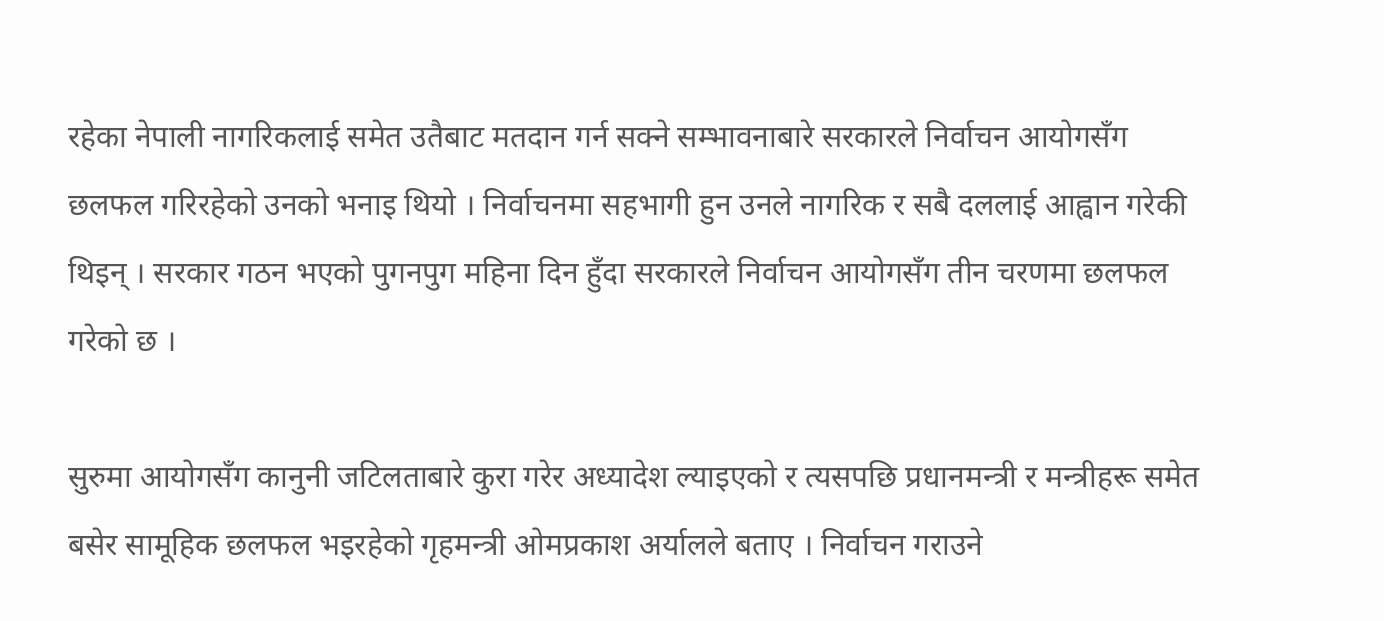रहेका नेपाली नागरिकलाई समेत उतैबाट मतदान गर्न सक्ने सम्भावनाबारे सरकारले निर्वाचन आयोगसँग छलफल गरिरहेको उनको भनाइ थियो । निर्वाचनमा सहभागी हुन उनले नागरिक र सबै दललाई आह्वान गरेकी थिइन् । सरकार गठन भएको पुगनपुग महिना दिन हुँदा सरकारले निर्वाचन आयोगसँग तीन चरणमा छलफल गरेको छ ।

सुरुमा आयोगसँग कानुनी जटिलताबारे कुरा गरेर अध्यादेश ल्याइएको र त्यसपछि प्रधानमन्त्री र मन्त्रीहरू समेत बसेर सामूहिक छलफल भइरहेको गृहमन्त्री ओमप्रकाश अर्यालले बताए । निर्वाचन गराउने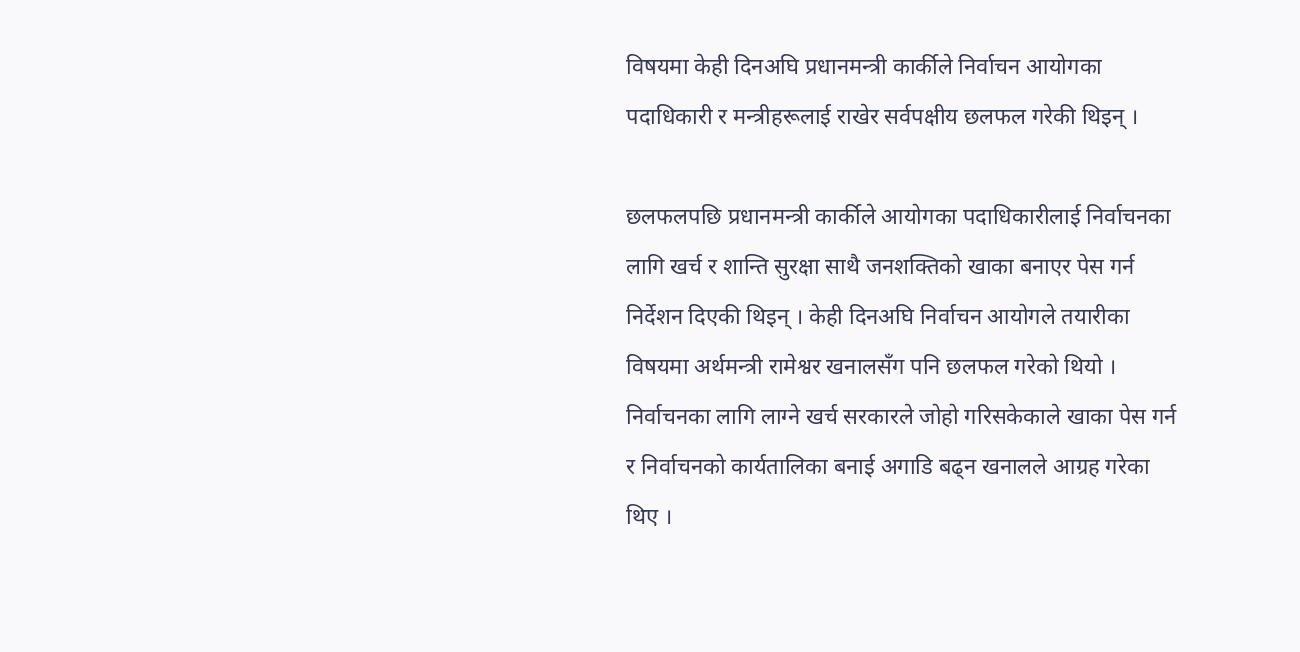विषयमा केही दिनअघि प्रधानमन्त्री कार्कीले निर्वाचन आयोगका पदाधिकारी र मन्त्रीहरूलाई राखेर सर्वपक्षीय छलफल गरेकी थिइन् ।

छलफलपछि प्रधानमन्त्री कार्कीले आयोगका पदाधिकारीलाई निर्वाचनका लागि खर्च र शान्ति सुरक्षा साथै जनशक्तिको खाका बनाएर पेस गर्न निर्देशन दिएकी थिइन् । केही दिनअघि निर्वाचन आयोगले तयारीका विषयमा अर्थमन्त्री रामेश्वर खनालसँग पनि छलफल गरेको थियो । निर्वाचनका लागि लाग्ने खर्च सरकारले जोहो गरिसकेकाले खाका पेस गर्न र निर्वाचनको कार्यतालिका बनाई अगाडि बढ्न खनालले आग्रह गरेका थिए ।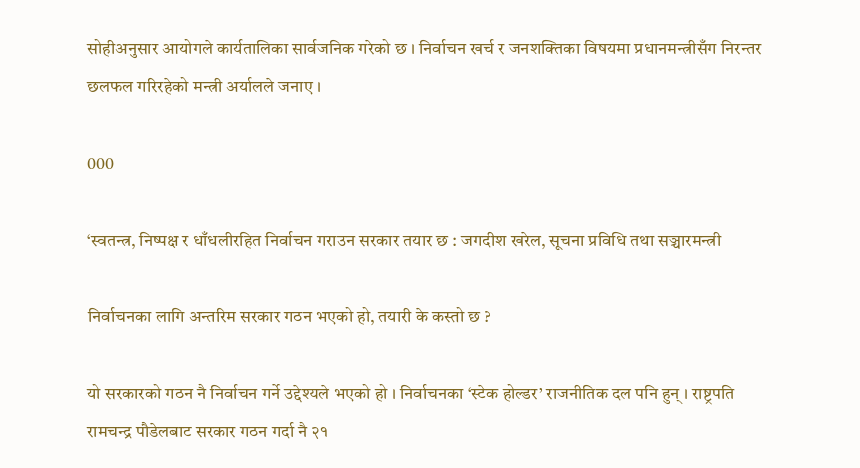सोहीअनुसार आयोगले कार्यतालिका सार्वजनिक गरेको छ । निर्वाचन खर्च र जनशक्तिका विषयमा प्रधानमन्त्रीसँग निरन्तर छलफल गरिरहेको मन्त्री अर्यालले जनाए ।

000

‘स्वतन्त्र, निष्पक्ष र धाँधलीरहित निर्वाचन गराउन सरकार तयार छ : जगदीश खरेल, सूचना प्रविधि तथा सञ्चारमन्त्री

निर्वाचनका लागि अन्तरिम सरकार गठन भएको हो, तयारी के कस्तो छ ?

यो सरकारको गठन नै निर्वाचन गर्ने उद्देश्यले भएको हो । निर्वाचनका ‘स्टेक होल्डर’ राजनीतिक दल पनि हुन् । राष्ट्रपति रामचन्द्र पौडेलबाट सरकार गठन गर्दा नै २१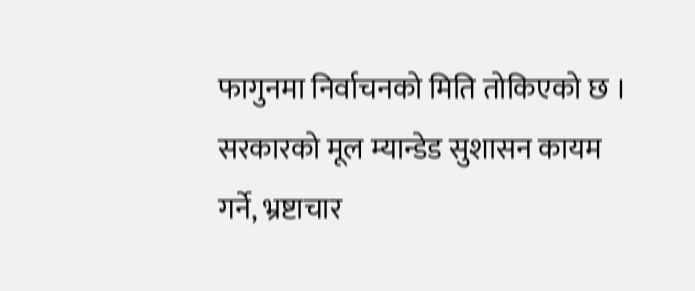फागुनमा निर्वाचनको मिति तोकिएको छ । सरकारको मूल म्यान्डेड सुशासन कायम गर्ने, भ्रष्टाचार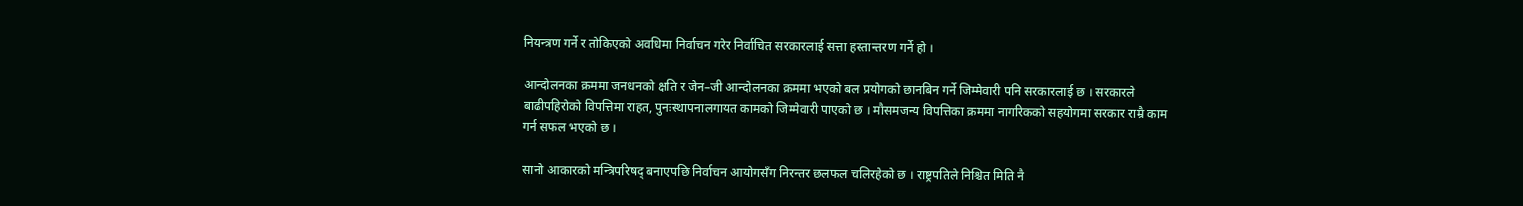नियन्त्रण गर्ने र तोकिएको अवधिमा निर्वाचन गरेर निर्वाचित सरकारलाई सत्ता हस्तान्तरण गर्ने हो ।

आन्दोलनका क्रममा जनधनको क्षति र जेन–जी आन्दोलनका क्रममा भएको बल प्रयोगको छानबिन गर्ने जिम्मेवारी पनि सरकारलाई छ । सरकारले बाढीपहिरोको विपत्तिमा राहत, पुनःस्थापनालगायत कामको जिम्मेवारी पाएको छ । मौसमजन्य विपत्तिका क्रममा नागरिकको सहयोगमा सरकार राम्रै काम गर्न सफल भएको छ ।

सानो आकारको मन्त्रिपरिषद् बनाएपछि निर्वाचन आयोगसँग निरन्तर छलफल चलिरहेको छ । राष्ट्रपतिले निश्चित मिति नै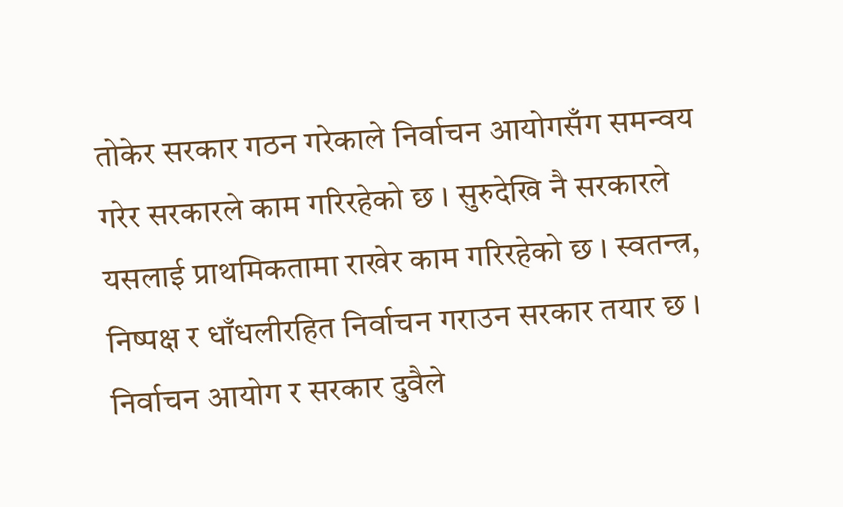तोकेर सरकार गठन गरेकाले निर्वाचन आयोगसँग समन्वय गरेर सरकारले काम गरिरहेको छ । सुरुदेखि नै सरकारले यसलाई प्राथमिकतामा राखेर काम गरिरहेको छ । स्वतन्त्र, निष्पक्ष र धाँधलीरहित निर्वाचन गराउन सरकार तयार छ । निर्वाचन आयोग र सरकार दुवैले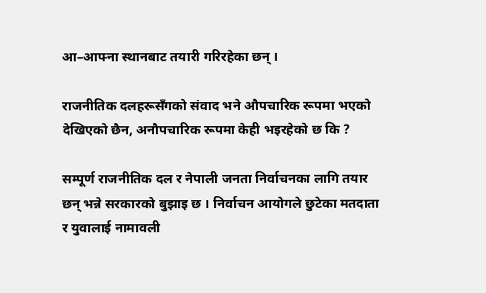आ–आफ्ना स्थानबाट तयारी गरिरहेका छन् ।

राजनीतिक दलहरूसँगको संवाद भने औपचारिक रूपमा भएको देखिएको छैन, अनौपचारिक रूपमा केही भइरहेको छ कि ?

सम्पूर्ण राजनीतिक दल र नेपाली जनता निर्वाचनका लागि तयार छन् भन्ने सरकारको बुझाइ छ । निर्वाचन आयोगले छुटेका मतदाता र युवालाई नामावली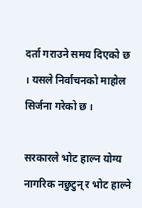दर्ता गराउने समय दिएको छ । यसले निर्वाचनको माहोल सिर्जना गरेको छ ।

सरकारले भोट हाल्न योग्य नागरिक नछुटुन् र भोट हाल्ने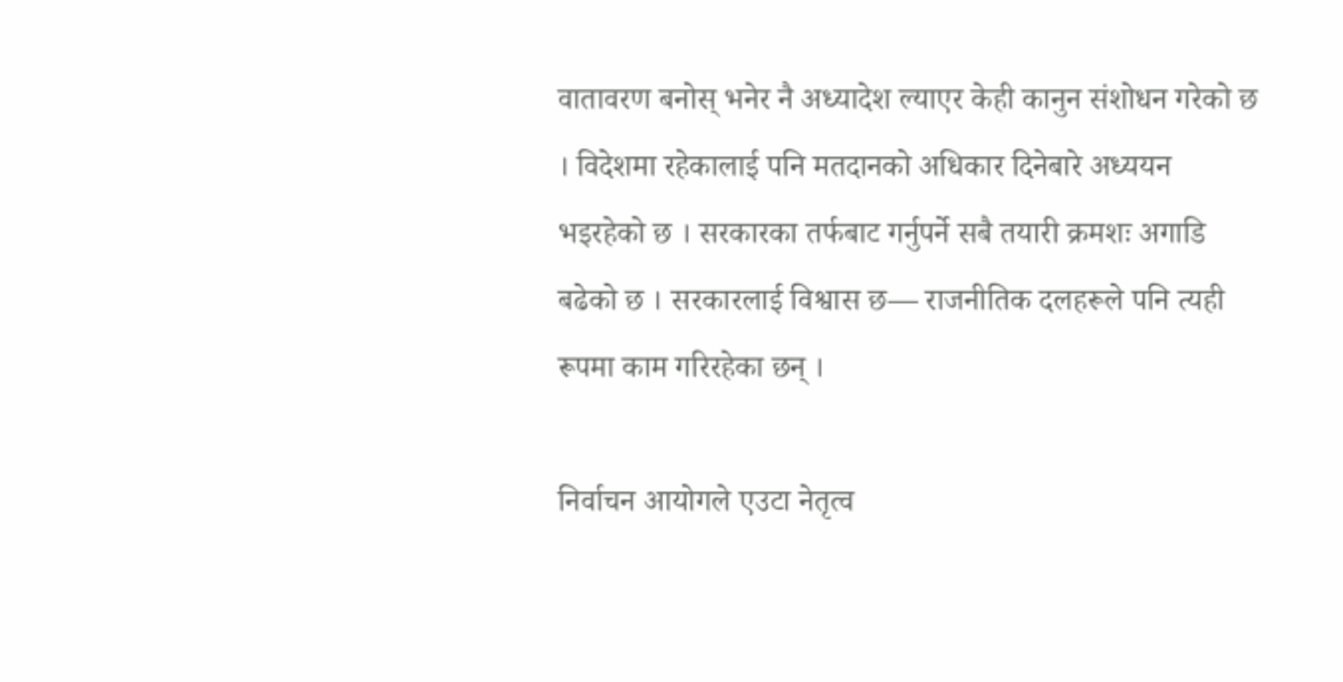वातावरण बनोस् भनेर नै अध्यादेश ल्याएर केही कानुन संशोधन गरेको छ । विदेशमा रहेकालाई पनि मतदानको अधिकार दिनेबारे अध्ययन भइरहेको छ । सरकारका तर्फबाट गर्नुपर्ने सबै तयारी क्रमशः अगाडि बढेको छ । सरकारलाई विश्वास छ— राजनीतिक दलहरूले पनि त्यही रूपमा काम गरिरहेका छन् ।

निर्वाचन आयोगले एउटा नेतृत्व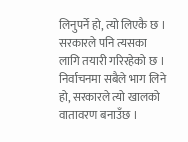लिनुपर्ने हो, त्यो लिएकै छ । सरकारले पनि त्यसका लागि तयारी गरिरहेको छ । निर्वाचनमा सबैले भाग लिने हो, सरकारले त्यो खालको वातावरण बनाउँछ ।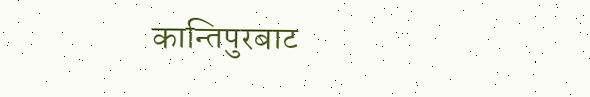कान्तिपुरबाट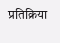प्रतिक्रिया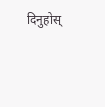दिनुहोस्